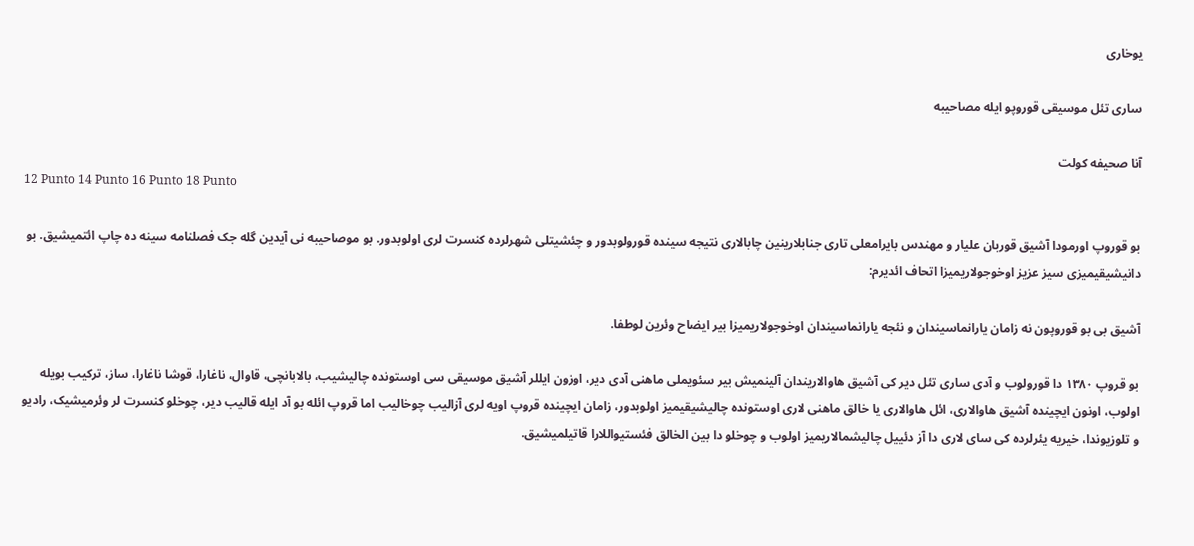یوخاری

ساری تئل موسیقی قوروپو ایله مصاحیبه

آنا صحیفه کولت
12 Punto 14 Punto 16 Punto 18 Punto

بو قوروپ اورمودا آشیق قوربان علیار و مهندس بایرامعلی تاری جنابلارینین چابالاری نتیجه سینده قورولوبدور و چئشیتلی شهرلرده کنسرت لری اولوبدور. بو موصاحیبه نی آیدین گله جک فصلنامه سینه ده چاپ ائتمیشیق. بو دانیشیقیمیزی سیز عزیز اوخوجولاریمیزا اتحاف ائدیرم:

آشیق بی بو قوروپون نه زامان یارانماسیندان و نئجه یارانماسیندان اوخوجولاریمیزا بیر ایضاح وئرین لوطفا.

بو قروپ ۱۳۸۰ دا قورولوب و آدی ساری تئل دیر کی آشیق هاوالاریندان آلینمیش بیر سئویملی ماهنی آدی دیر، اوزون ایللر آشیق موسیقی سی اوستونده چالیشیب، بالابانچی، قاوال، ناغارا، قوشا ناغارا، ساز، ترکیب بویله اولوب، اونون ایچینده آشیق هاوالاری، ائل هاوالاری یا خالق ماهنی لاری اوستونده چالیشیقیمیز اولوبدور، زامان ایچینده قروپ اویه لری آزالیب چوخالیب اما قروپ ائله بو آد ایله قالیب دیر، چوخلو کنسرت لر وئرمیشیک، رادیو و تلوزیوندا، خیریه یئرلرده کی سای لاری دا آز دئییل چالیشمالاریمیز اولوب و چوخلو دا بین الخالق فئستیواللارا قاتیلمیشیق.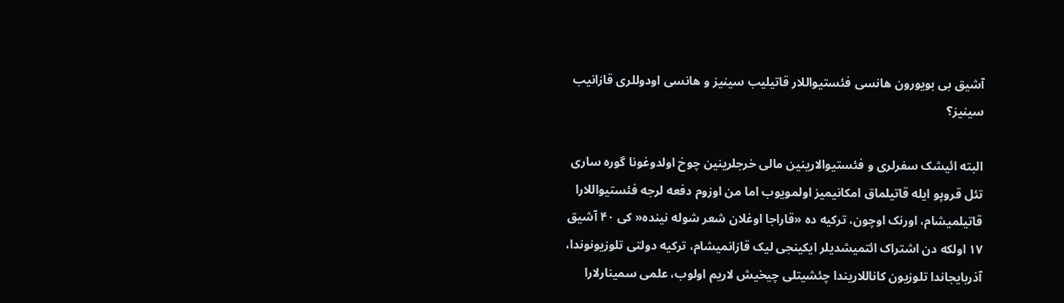آشیق بی بویورون هانسی فئستیواللار قاتیلیب سینیز و هانسی اودوللری قازانیب سینیز؟

البته ائیشک سفرلری و فئستیوالارینین مالی خرجلرینین چوخ اولدوغونا گوره ساری تئل قروپو ایله قاتیلماق امکانیمیز اولمویوب اما من اوزوم دفعه لرجه فئستیواللارا قاتیلمیشام، اورنک اوچون، ترکیه ده «قاراجا اوغلان شعر شوله نینده« کی ۴۰ آشیق ۱۷ اولکه دن اشتراک ائتمیشدیلر ایکینجی لیک قازانمیشام، ترکیه دولتی تلوزیونوندا، آذربایجاندا تلوزیون کاناللاریندا چئشیتلی چیخیش لاریم اولوب، علمی سمینارلارا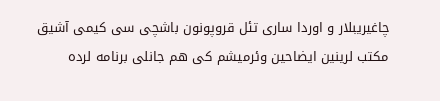چاغیریبلار و اوردا ساری تئل قروپونون باشچی سی کیمی آشیق مکتب لرینین ایضاحین وئرمیشم کی هم جانلی برنامه لرده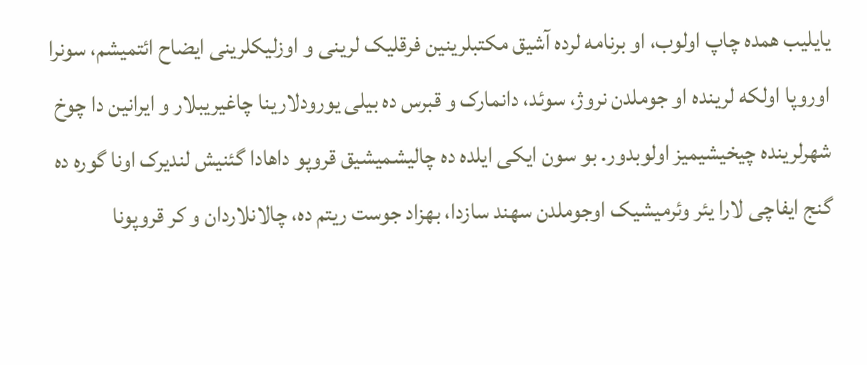یایلیب همده چاپ اولوب، او برنامه لرده آشیق مکتبلرینین فرقلیک لرینی و اوزلیکلرینی ایضاح ائتمیشم، سونرا اوروپا اولکه لرینده او جوملدن نروژ، سوئد، دانمارک و قبرس ده بیلی یورودلارینا چاغیریبلار و ایرانین دا چوخ شهرلرینده چیخیشیمیز اولوبدور. بو سون ایکی ایلده ده چالیشمیشیق قروپو داهادا گئنیش لندیرک اونا گوره ده گنج ایفاچی لارا یئر وئرمیشیک اوجوملدن سهند سازدا، بهزاد جوست ریتم ده، چالانلاردان و کر قروپونا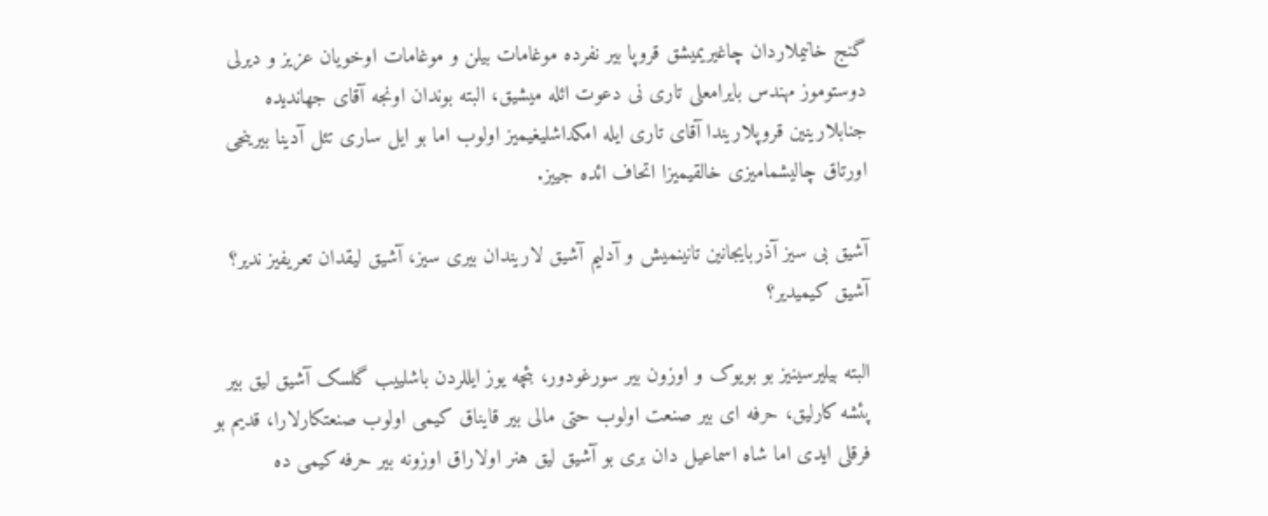گنج خانیملاردان چاغیریمیشق قروپا بیر نفرده موغامات بیلن و موغامات اوخویان عزیز و دیرلی دوستوموز مهندس بایرامعلی تاری نی دعوت ائله میشیق، البته بوندان اونجه آقای جهاندیده جنابلارینین قروپلاریندا آقای تاری ایله امکداشلیغیمیز اولوب اما بو ایل ساری تئل آدینا بیرینجی اورتاق چالیشمامیزی خالقیمیزا اتحاف ائده جییز.

آشیق بی سیز آذربایجانین تانینمیش و آدلیم آشیق لاریندان بیری سیز، آشیق لیقدان تعریفیز ندیر؟ آشیق کیمیدیر؟

البته بیلیرسینیز بو بویوک و اوزون بیر سورغودور، بئچه یوز ایللردن باشلییب گلسک آشیق لیق بیر پئشه کارلیق، حرفه ای بیر صنعت اولوب حتی مالی بیر قایناق کیمی اولوب صنعتکارلارا، قدیم بو فرقلی ایدی اما شاه اسماعیل دان بری بو آشیق لیق هنر اولاراق اوزونه بیر حرفه کیمی ده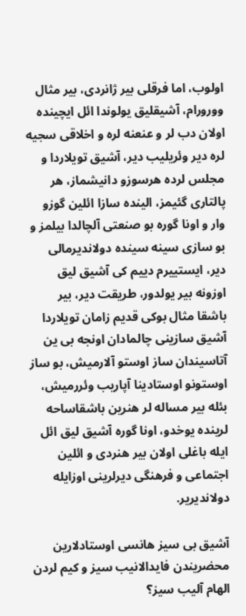اولوب، اما فرقلی بیر ژانردی، بیر مثال وورورام، آشیقلیق یولوندا ائل ایچینده اولان دب لر و عنعنه لره و اخلاقی سجیه لره دیر وئریلیب دیر، آشیق تویلاردا و مجلس لرده هرسوزو دانیشماز، هر پالتاری گئیمز، الینده سازا ائلین گوزو وار و اونا گوره بو صنعتی آلچالدا بیلمز و بو سازی سینه سینده دولاندیرمالی دیر، ایستییرم دییم کی آشیق لیق اوزونه بیر یولدور، طریقت دیر، بیر باشقا مثال بوکی قدیم زامان تویلاردا آشیق سازینی چالمادان اونجه بی ین آتاسیندان ساز اوستو آلارمیش، بو ساز اوستونو اوستادینا آپاریب وئررمیش، بئله بیر مساله لر هنرین باشقاساحه لرینده یوخدو، اونا گوره آشیق لیق ائل ایله باغلی اولان بیر هنردی و ائلین اجتماعی و فرهنگی دیرلرینی اوزایله دولاندیریر.

آشیق بی سیز هانسی اوستادلارین محضریندن فایدالانیب سیز و کیم لردن الهام آلیب سیز؟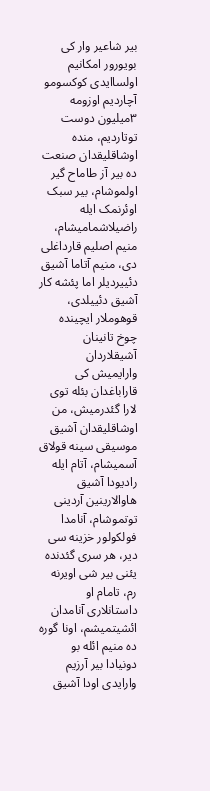بیر شاعیر وار کی بویورور امکانیم اولساایدی کوکسومو آچاردیم اوزومه ۳میلیون دوست توتاردیم، منده اوشاقلیقدان صنعت ده بیر آز طاماح گیر اولموشام، بیر سبک اوئرنمک ایله راضیلاشمامیشام، منیم اصلیم قارداغلی دی، منیم آتاما آشیق دئییردیلر اما پئشه کار آشیق دئییلدی، قوهوملار ایچینده چوخ تانینان آشیقلاردان وارایمیش کی قاراباغدان بئله توی لارا گئدرمیش، من اوشاقلیقدان آشیق موسیقی سینه قولاق آسمیشام، آتام ایله رادیودا آشیق هاوالارینین آردینی توتموشام، آنامدا فولکولور خزینه سی دیر، هر سری گئدنده یئنی بیر شی اویرنه رم، تامام او داستانلاری آنامدان ائشیتمیشم، اونا گوره ده منیم ائله بو دونیادا بیر آرزیم وارایدی اودا آشیق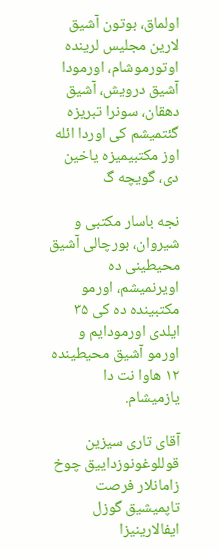اولماق، بوتون آشیق لارین مجلیس لرینده اوتورموشام، اورمودا آشیق درویش، آشیق دهقان، سونرا تبریزه گئتمیشم کی اوردا ائله اوز مکتبیمیزه یاخین دی، گویچه گ

نجه باسار مکتبی و شیروان، بورچالی آشیق محیطینی ده اویرنمیشم، اورمو مکتبینده ده کی ۳۵ ایلدی اورمودایم و اورمو آشیق محیطینده ۱۲ هاوا نت دا یازمیشام.

آقای تاری سیزین قوللوغونوزداییق چوخ زامانلار فرصت تاپمیشیق گوزل ایفالارینیزا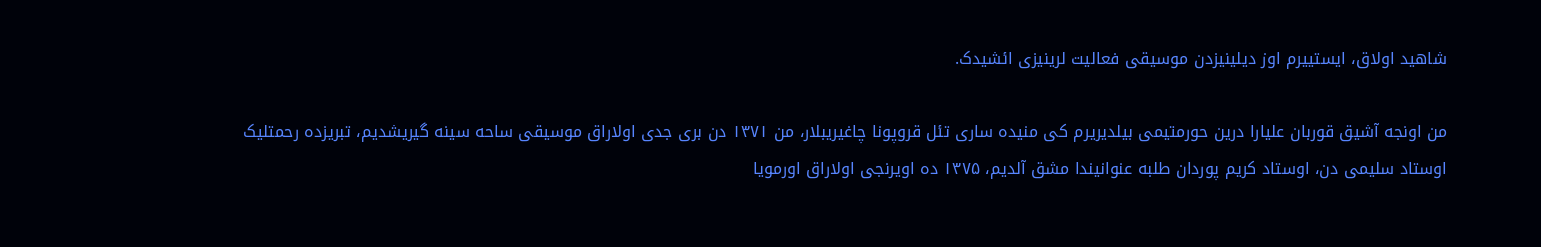شاهید اولاق، ایستییرم اوز دیلینیزدن موسیقی فعالیت لرینیزی ائشیدک.

من اونجه آشیق قوربان علیارا درین حورمتیمی بیلدیریرم کی منیده ساری تئل قروپونا چاغیریبلار، من ۱۳۷۱ دن بری جدی اولاراق موسیقی ساحه سینه گیریشدیم، تبریزده رحمتلیک اوستاد سلیمی دن، اوستاد کریم پوردان طلبه عنوانیندا مشق آلدیم، ۱۳۷۵ ده اویرنجی اولاراق اورمویا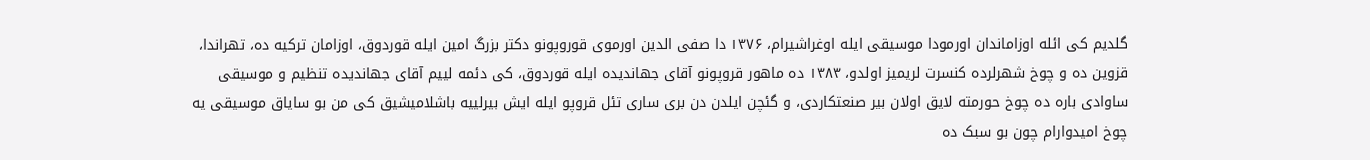گلدیم کی ائله اوزاماندان اورمودا موسیقی ایله اوغراشیرام، ۱۳۷۶ دا صفی الدین اورموی قوروپونو دکتر بزرگ امین ایله قوردوق، اوزامان ترکیه ده، تهراندا، قزوین ده و چوخ شهرلرده کنسرت لریمیز اولدو، ۱۳۸۳ ده ماهور قروپونو آقای جهاندیده ایله قوردوق، کی دئمه لییم آقای جهاندیده تنظیم و موسیقی ساوادی باره ده چوخ حورمته لایق اولان بیر صنعتکاردی، و گئچن ایلدن دن بری ساری تئل قروپو ایله ایش بیرلییه باشلامیشیق کی من بو سایاق موسیقی یه چوخ امیدوارام چون بو سبک ده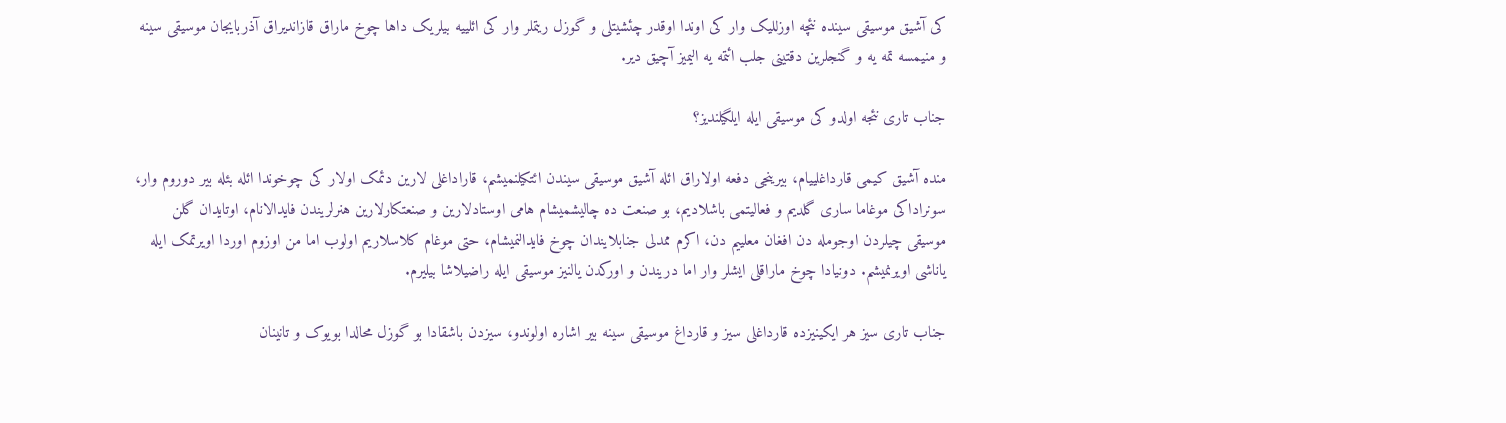کی آشیق موسیقی سینده نئچه اوزللیک وار کی اوندا اوقدر چئشیتلی و گوزل ریتملر وار کی ائلییه بیلریک داها چوخ ماراق قازاندیراق آذربایجان موسیقی سینه و منیمسه تمه یه و گنجلرین دقتینی جلب ائتمه یه الیمیز آچیق دیر.

جناب تاری نئجه اولدو کی موسیقی ایله ایلگیلندیز؟

منده آشیق کیمی قارداغلییام، بیرینجی دفعه اولاراق ائله آشیق موسیقی سیندن ائتکیلنمیشم، قاراداغلی لارین دئمک اولار کی چوخوندا ائله بئله بیر دوروم وار، سونراداکی موغاما ساری گلدیم و فعالیتمی باشلادیم، بو صنعت ده چالیشمیشام هامی اوستادلارین و صنعتکارلارین هنرلریندن فایدالانام، اوتایدان گلن موسیقی چیلردن اوجومله دن افغان معلییم دن، اکرم ممدلی جنابلایندان چوخ فایدالنمیشام، حتی موغام کلاسلاریم اولوب اما من اوزوم اوردا اویرتمک ایله یاناشی اویرنمیشم. دونیادا چوخ ماراقلی ایشلر وار اما دریندن و اورکدن یالنیز موسیقی ایله راضیلاشا بیلیرم.

جناب تاری سیز هر ایکینیزده قارداغلی سیز و قارداغ موسیقی سینه بیر اشاره اولوندو، سیزدن باشقادا بو گوزل محالدا بویوک و تانینان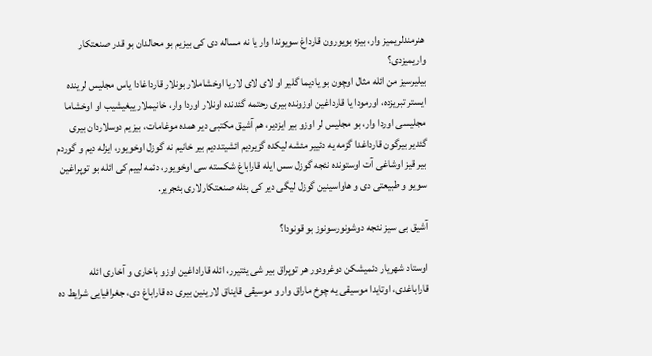هنرمندلریمیز وار، بیزه بویورون قارداغ سویوندا وار یا نه مساله دی کی بیزیم بو محالدان بو قدر صنعتکار واریمیزدی؟
بیلیرسیز من ائله مثال اوچون بو یادیما گلیر او لای لای لاریا اوخشاملار بونلار قارداغادا یاس مجلیس لرینده ایستر تبریزده، اورمودا یا قارداغین اوزونده بیری رحتمه گئدنده اونلار اوردا وار، خانیملار ییغیشیب او اوخشاما مجلیسی اوردا وار، بو مجلیس لر اوزو بیر ایزدیر، هم آشیق مکتبی دیر همده موغامات، بیزیم دوسلاردان بیری گئدیر بیرگون قارداغدا گزمه یه دئییر مئشه لیکده گزیردیم ائشیتددیم بیر خانیم نه گوزل اوخویور، ایزله دیم و گوردم بیر قیز اوشاغی آت اوستونده نئجه گوزل سس ایله قاراباغ شکسته سی اوخویور، دئمه لییم کی ائله بو توپراغین سویو و طبیعتی دی و هاواسینین گوزل لیگی دیر کی بئله صنعتکارلاری بئجریر.

آشیق بی سیز نئجه دوشونورسونوز بو قونودا؟

اوستاد شهریار دئمیشکن دوغرودور هر توپراق بیر شی یئتیرر، ائله قاراداغین اوزو باخاری و آخاری ائله قاراباغدی، اوتایدا موسیقی یه چوخ ماراق وار و موسیقی قایناق لارینین بیری ده قاراباغ دی، جغرافیایی شرایط ده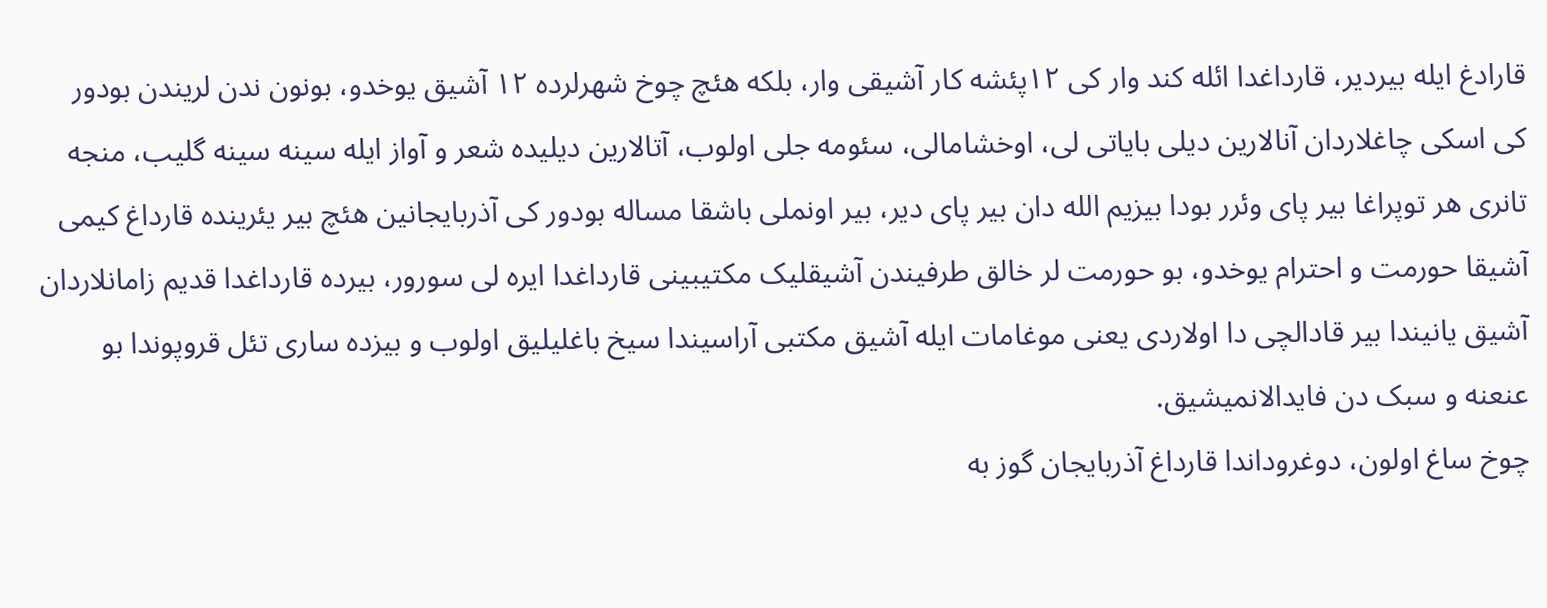قارادغ ایله بیردیر، قارداغدا ائله کند وار کی ۱۲پئشه کار آشیقی وار، بلکه هئچ چوخ شهرلرده ۱۲ آشیق یوخدو، بونون ندن لریندن بودور کی اسکی چاغلاردان آنالارین دیلی بایاتی لی، اوخشامالی، سئومه جلی اولوب، آتالارین دیلیده شعر و آواز ایله سینه سینه گلیب، منجه تانری هر توپراغا بیر پای وئرر بودا بیزیم الله دان بیر پای دیر، بیر اونملی باشقا مساله بودور کی آذربایجانین هئچ بیر یئرینده قارداغ کیمی آشیقا حورمت و احترام یوخدو، بو حورمت لر خالق طرفیندن آشیقلیک مکتیبینی قارداغدا ایره لی سورور، بیرده قارداغدا قدیم زامانلاردان آشیق یانیندا بیر قادالچی دا اولاردی یعنی موغامات ایله آشیق مکتبی آراسیندا سیخ باغلیلیق اولوب و بیزده ساری تئل قروپوندا بو عنعنه و سبک دن فایدالانمیشیق.
چوخ ساغ اولون، دوغروداندا قارداغ آذربایجان گوز به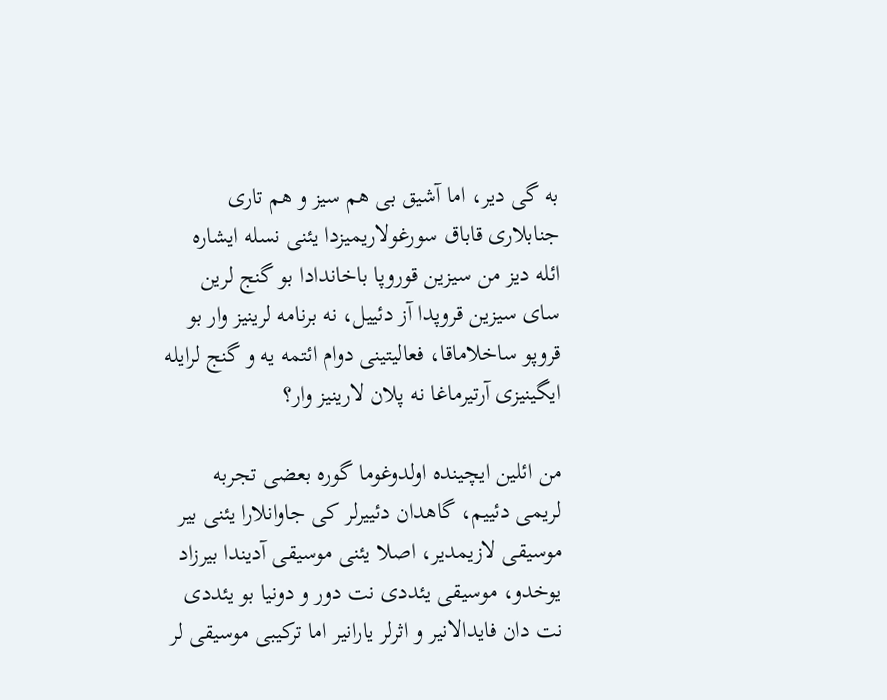به گی دیر، اما آشیق بی هم سیز و هم تاری جنابلاری قاباق سورغولاریمیزدا یئنی نسله ایشاره ائله دیز من سیزین قوروپا باخاندادا بو گنج لرین سای سیزین قروپدا آز دئییل، نه برنامه لرینیز وار بو قروپو ساخلاماقا، فعالیتینی دوام ائتمه یه و گنج لرایله ایگینیزی آرتیرماغا نه پلان لارینیز وار؟

من ائلین ایچینده اولدوغوما گوره بعضی تجربه لریمی دئییم، گاهدان دئییرلر کی جاوانلارا یئنی بیر موسیقی لازیمدیر، اصلا یئنی موسیقی آدیندا بیرزاد یوخدو، موسیقی یئددی نت دور و دونیا بو یئددی نت دان فایدالانیر و اثرلر یارانیر اما ترکیبی موسیقی لر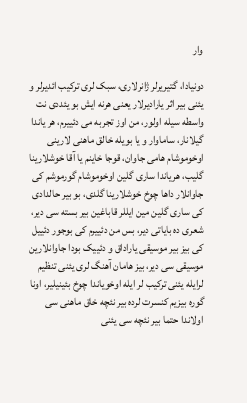وار

دونیادا، گتیریرلر ژانرلاری، سبک لری ترکیب ائدیرلر و یئنی بیر اثر یارادیرلار یعنی هرنه ایش بو یئددی نت واسطه سیله اولور، من اوز تجربه می دئییرم، هر یاندا گیلانار، ساماوار و یا بویله خالق ماهنی لارینی اوخوموشام هامی جاوان، قوجا خاینم یا آقا خوشلارینا گلیب، هریاندا ساری گلین اوخوموشام گورموشم کی جاوانلار داها چوخ خوشلارینا گلدی، بو بیر حالدادی کی ساری گلین مین ایللر قاباغین بیر بسته سی دیر، شعری ده بایاتی دیر، بس من دئییرم کی بوجور دئییل کی بیز بیر موسیقی یاراداق و دئییک بودا جاوانلارین موسیقی سی دیر، بیز هامان آهنگ لری یئنی تنظیم لرایله یئنی ترکیب لر ایله اوخویاندا چوخ بئینیلیر، اونا گوره بیزیم کنسرت لرده بیر نئچه خاق ماهنی سی اولاندا حتما بیر نئچه سی یئنی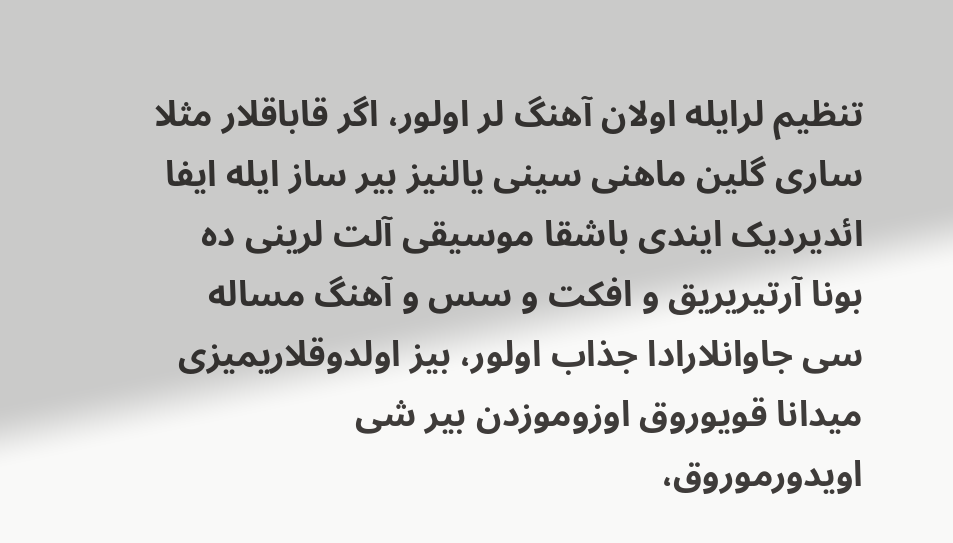تنظیم لرایله اولان آهنگ لر اولور، اگر قاباقلار مثلا ساری گلین ماهنی سینی یالنیز بیر ساز ایله ایفا ائدیردیک ایندی باشقا موسیقی آلت لرینی ده بونا آرتیریریق و افکت و سس و آهنگ مساله سی جاوانلارادا جذاب اولور، بیز اولدوقلاریمیزی میدانا قویوروق اوزوموزدن بیر شی اویدورموروق،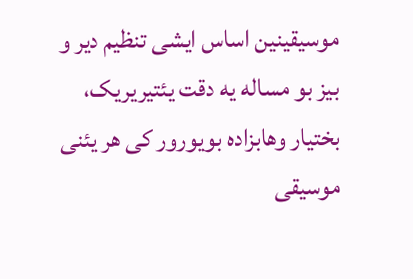موسیقینین اساس ایشی تنظیم دیر و بیز بو مساله یه دقت یئتیریریک، بختیار وهابزاده بویورور کی هر یئنی موسیقی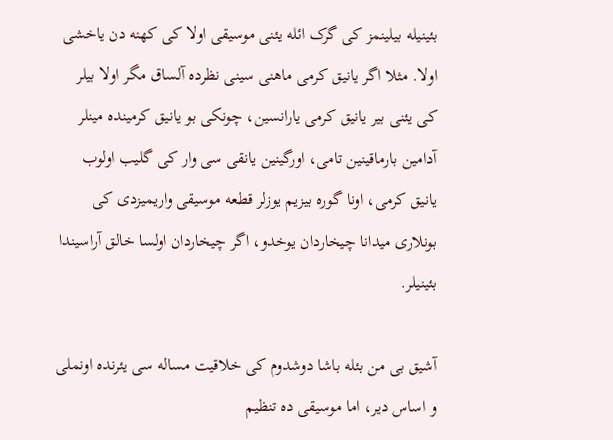بئینیله بیلینمز کی گرک ائله یئنی موسیقی اولا کی کهنه دن یاخشی اولا. مثلا اگر یانیق کرمی ماهنی سینی نظرده آلساق مگر اولا بیلر کی یئنی بیر یانیق کرمی یارانسین، چونکی بو یانیق کرمینده مینلر آدامین بارماقینین تامی، اورگینین یانقی سی وار کی گلیب اولوب یانیق کرمی، اونا گوره بیزیم یوزلر قطعه موسیقی واریمیزدی کی بونلاری میدانا چیخاردان یوخدو، اگر چیخاردان اولسا خالق آراسیندا بئینیلر.

آشیق بی من بئله باشا دوشدوم کی خلاقیت مساله سی یئرنده اونملی و اساس دیر، اما موسیقی ده تنظیم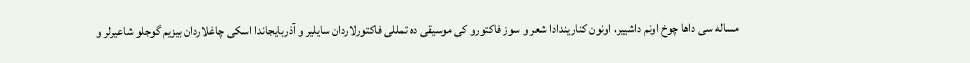مساله سی داها چوخ اونم داشییر، اونون کناریندادا شعر و سوز فاکتورو کی موسیقی ده تمللی فاکتورلاردان سایلیر و آذربایجاندا اسکی چاغلاردان بیزیم گوجلو شاعیرلر و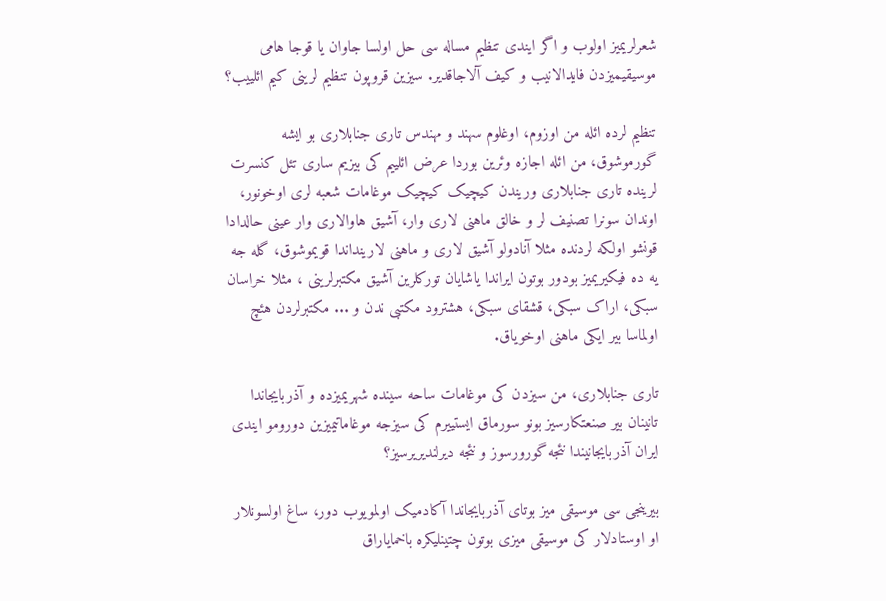شعرلریمیز اولوب و اگر ایندی تنظیم مساله سی حل اولسا جاوان یا قوجا هامی موسیقیمیزدن فایدالانیب و کیف آلاجاقدیر. سیزین قروپون تنظیم لرینی کیم ائلییب؟

تنظیم لرده ائله من اوزوم، اوغلوم سهند و مهندس تاری جنابلاری بو ایشه گورموشوق، من ائله اجازه وئرین بوردا عرض ائلییم کی بیزیم ساری تئل کنسرت لرینده تاری جنابلاری وریندن کیچیک کیچیک موغامات شعبه لری اوخونور، اوندان سونرا تصنیف لر و خالق ماهنی لاری وار، آشیق هاوالاری وار عینی حالدادا قونشو اولکه لردنده مثلا آنادولو آشیق لاری و ماهنی لارینداندا قویموشوق، گله جه یه ده فیکیریمیز بودور بوتون ایراندا یاشایان تورکلرین آشیق مکتبرلرینی ، مثلا خراسان سبکی، اراک سبکی، قشقای سبکی، هشترود مکتبی ندن و ... مکتبرلردن هئچ اولماسا بیر ایکی ماهنی اوخویاق.

تاری جنابلاری، من سیزدن کی موغامات ساحه سینده شهریمیزده و آذربایجاندا تانینان بیر صنعتکارسیز بونو سورماق ایستییرم کی سیزجه موغاماتیمیزین دورومو ایندی ایران آذربایجانیندا نئجه گورورسوز و نئجه دیرلندیریرسیز؟

بیرینجی سی موسیقی میز بوتای آذربایجاندا آکادمیک اولمویوب دور، ساغ اولسونلار او اوستادلار کی موسیقی میزی بوتون چتینلیکره باخمایاراق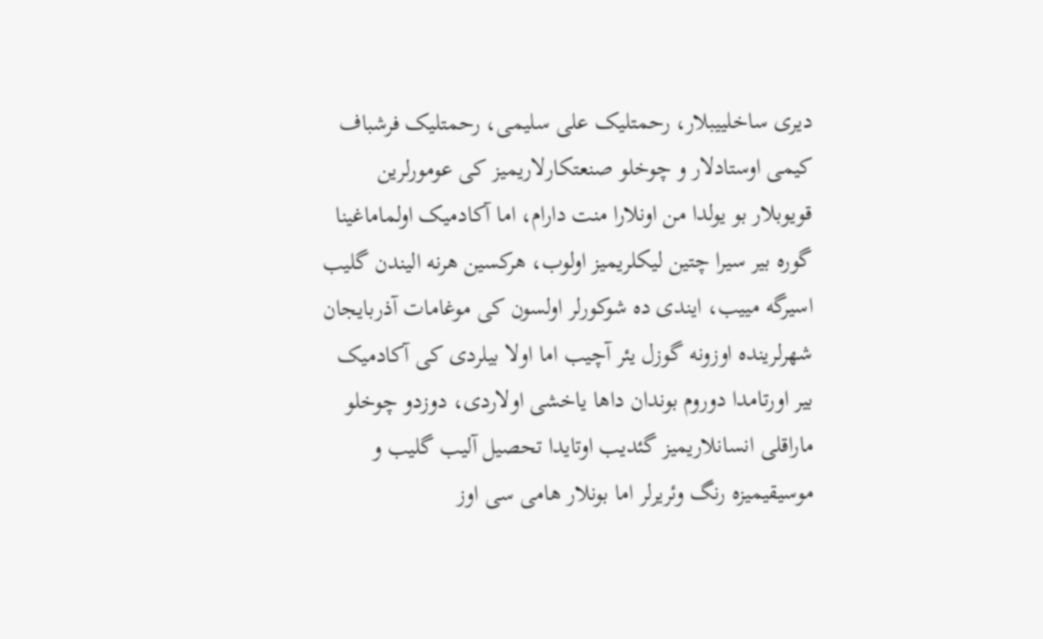دیری ساخلییبلار، رحمتلیک علی سلیمی، رحمتلیک فرشباف کیمی اوستادلار و چوخلو صنعتکارلاریمیز کی عومورلرین قویوبلار بو یولدا من اونلارا منت دارام، اما آکادمیک اولماماغینا گوره بیر سیرا چتین لیکلریمیز اولوب، هرکسین هرنه الیندن گلیب اسیرگه مییب، ایندی ده شوکورلر اولسون کی موغامات آذربایجان شهرلرینده اوزونه گوزل یئر آچیب اما اولا بیلردی کی آکادمیک بیر اورتامدا دوروم بوندان داها یاخشی اولاردی، دوزدو چوخلو ماراقلی انسانلاریمیز گئدیب اوتایدا تحصیل آلیب گلیب و موسیقیمیزه رنگ وئریرلر اما بونلار هامی سی اوز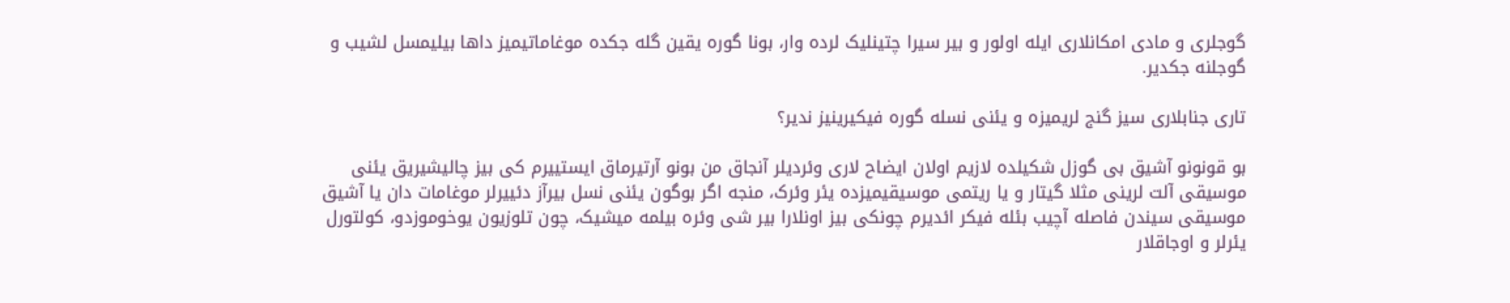گوجلری و مادی امکانلاری ایله اولور و بیر سیرا چتینلیک لرده وار، بونا گوره یقین گله جکده موغاماتیمیز داها بیلیمسل لشیب و گوجلنه جکدیر.

تاری جنابلاری سیز گنج لریمیزه و یئنی نسله گوره فیکیرینیز ندیر؟

بو قونونو آشیق بی گوزل شکیلده لازیم اولان ایضاح لاری وئردیلر آنجاق من بونو آرتیرماق ایستییرم کی بیز چالیشیریق یئنی موسیقی آلت لرینی مثلا گیتار و یا ریتمی موسیقیمیزده یئر وئرک، منجه اگر بوگون یئنی نسل بیرآز دئییرلر موغامات دان یا آشیق موسیقی سیندن فاصله آچیب بئله فیکر ائدیرم چونکی بیز اونلارا بیر شی وئره بیلمه میشیک، چون تلوزیون یوخوموزدو، کولتورل یئرلر و اوجاقلار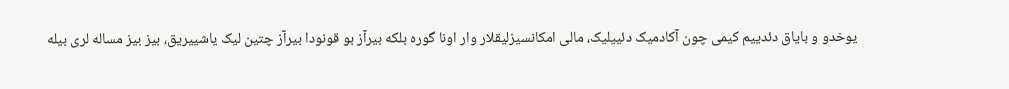یوخدو و بایاق دئدییم کیمی چون آکادمیک دئییلیک، مالی امکانسیزلیقلار وار اونا گوره بلکه بیرآز بو قونودا بیرآز چتین لیک یاشییریق، بیز بیز مساله لری بیله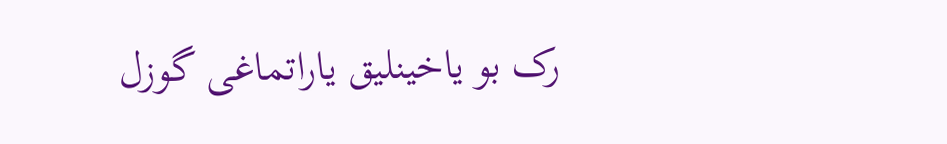رک بو یاخینلیق یاراتماغی گوزل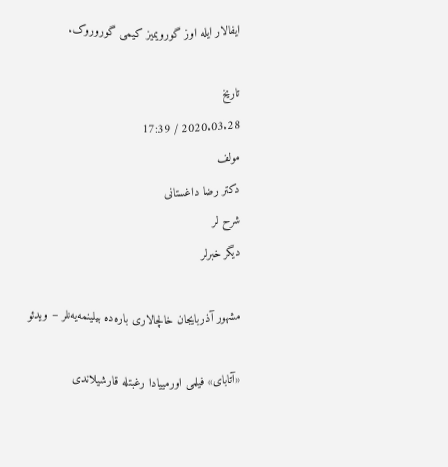ایفالار ایله اوز گورویمیز کیمی گوروروک.

تاریخ
2020.03.28 / 17:39
مولف
دکتر رضا داغستانی
شرح لر
دیگر خبرلر

مشهور آذربایجان خالچالاری باره‌ده بیلینمه‌یه‌نلر – ویدئو

«آتابای» فیلمی اورمییادا رغبتله قارشیلاندی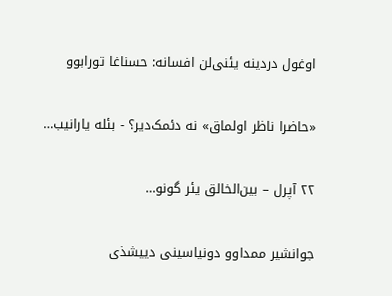اوغول دردینه یئنی‌لن افسانه: حسناغا تورابوو

«حاضرا ناظر اولماق» نه دئمک‌دیر؟ - بئله یارانیب…

۲۲ آپرل – بین‌الخالق یئر گونو…

جوانشیر ممداوو دونیاسینی دییشذی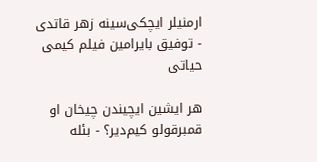ارمنیلر ایچکی‌سینه زهر قاتدی - توفیق بایرامین فیلم کیمی حیاتی

هر ایشین ایچیندن چیخان او قمبرقولو کیم‌دیر؟ - بئله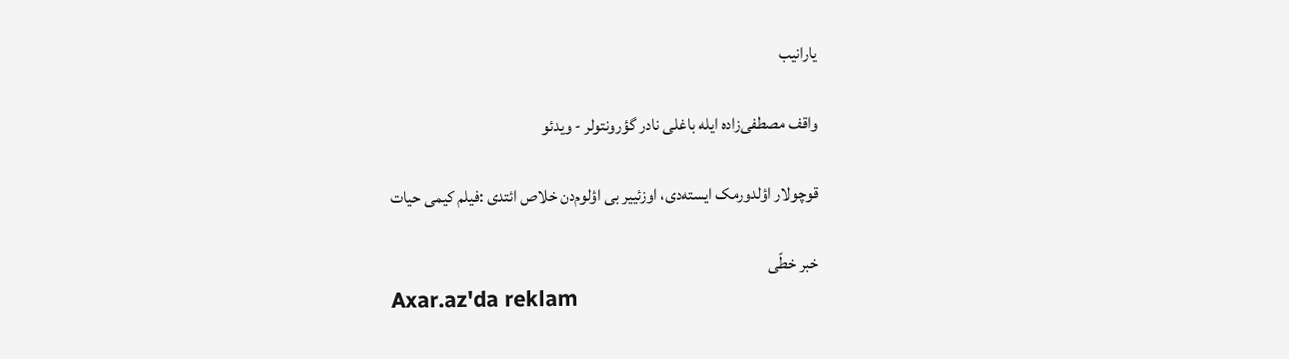یارانیب

واقف مصطفی‌زاده ایله باغلی نادر گؤرونتولر - ویدئو

قوچولار اؤلدورمک ایسته‌دی، اوزئییر بی اؤلوم‌دن خلاص ائتدی :فیلم کیمی حیات

خبر خطّی
Axar.az'da reklam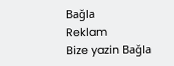Bağla
Reklam
Bize yazin Bağla